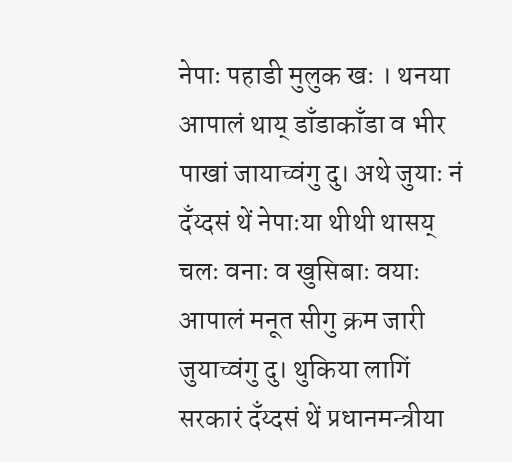नेपाः पहाडी मुलुक खः । थनया आपालं थाय् डाँडाकाँडा व भीर पाखां जायाच्वंगु दु। अथे जुयाः नं दँय्दसं थें नेपाःया थीथी थासय् चलः वनाः व खुसिबाः वयाः आपालं मनूत सीगु क्रम जारी जुयाच्वंगु दु। थुकिया लागिं सरकारं दँय्दसं थें प्रधानमन्त्रीया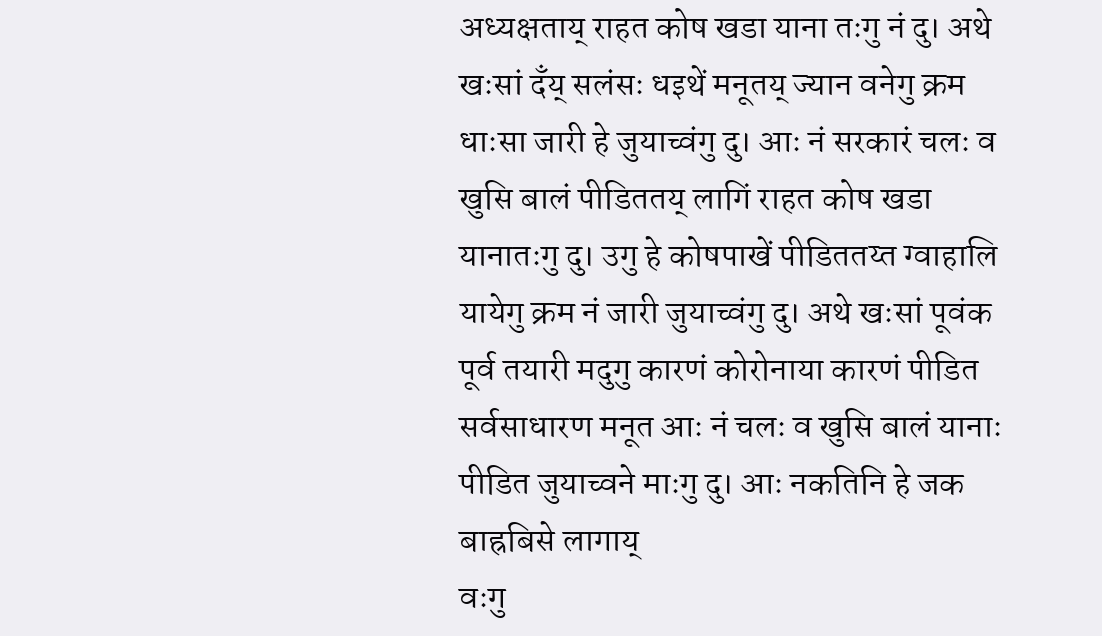अध्यक्षताय् राहत कोष खडा याना तःगु नं दु। अथे खःसां दँय् सलंसः धइथें मनूतय् ज्यान वनेगु क्रम धाःसा जारी हे जुयाच्वंगु दु। आः नं सरकारं चलः व खुसि बालं पीडिततय् लागिं राहत कोष खडा यानातःगु दु। उगु हे कोषपाखें पीडिततय्त ग्वाहालि यायेगु क्रम नं जारी जुयाच्वंगु दु। अथे खःसां पूवंक पूर्व तयारी मदुगु कारणं कोरोनाया कारणं पीडित सर्वसाधारण मनूत आः नं चलः व खुसि बालं यानाः पीडित जुयाच्वने माःगु दु। आः नकतिनि हे जक बाह्रबिसे लागाय्
वःगु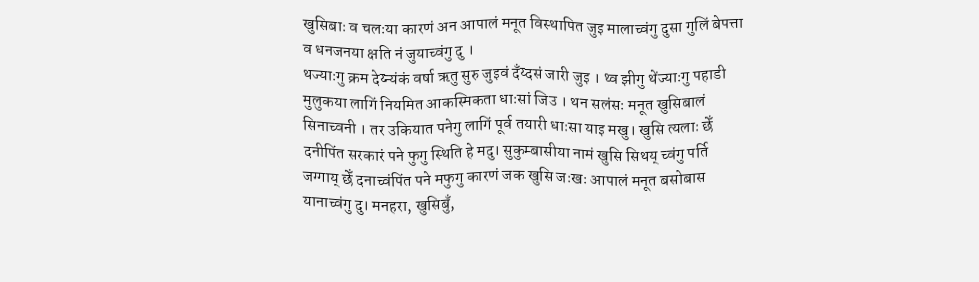खुसिबाः व चलःया कारणं अन आपालं मनूत विस्थापित जुइ मालाच्वंगु दुसा गुलिं बेपत्ता व धनजनया क्षति नं जुयाच्वंगु दु ।
थज्याःगु क्रम देय्न्यंकं वर्षा ऋतु सुरु जुइवं दँय्दसं जारी जुइ । थ्व झीगु थेंज्याःगु पहाडी मुलुकया लागिं नियमित आकस्मिकता धाःसां जिउ । थन सलंसः मनूत खुसिबालं सिनाच्वनी । तर उकियात पनेगु लागिं पूर्व तयारी धाःसा याइ मखु। खुसि त्यलाः छेँ दनीपिंत सरकारं पने फुगु स्थिति हे मदु। सुकुम्बासीया नामं खुसि सिथय् च्वंगु पर्ति जग्गाय् छेँ दनाच्वंपिंत पने मफुगु कारणं जक खुसि जःखः आपालं मनूत बसोबास यानाच्वंगु दु। मनहरा, खुसिबुँ,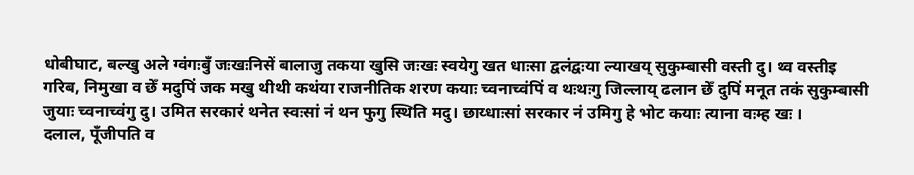धोबीघाट, बल्खु अले ग्वंगःबुँ जःखःनिसें बालाजु तकया खुसि जःखः स्वयेगु खत धाःसा द्वलंद्वःया ल्याखय् सुकुम्बासी वस्ती दु। थ्व वस्तीइ गरिब, निमुखा व छेँ मदुपिं जक मखु थीथी कथंया राजनीतिक शरण कयाः च्वनाच्वंपिं व थःथःगु जिल्लाय् ढलान छेँ दुपिं मनूत तकं सुकुम्बासी जुयाः च्वनाच्वंगु दु। उमित सरकारं थनेत स्वःसां नं थन फुगु स्थिति मदु। छाय्धाःसां सरकार नं उमिगु हे भोट कयाः त्याना वःम्ह खः ।
दलाल, पूँजीपति व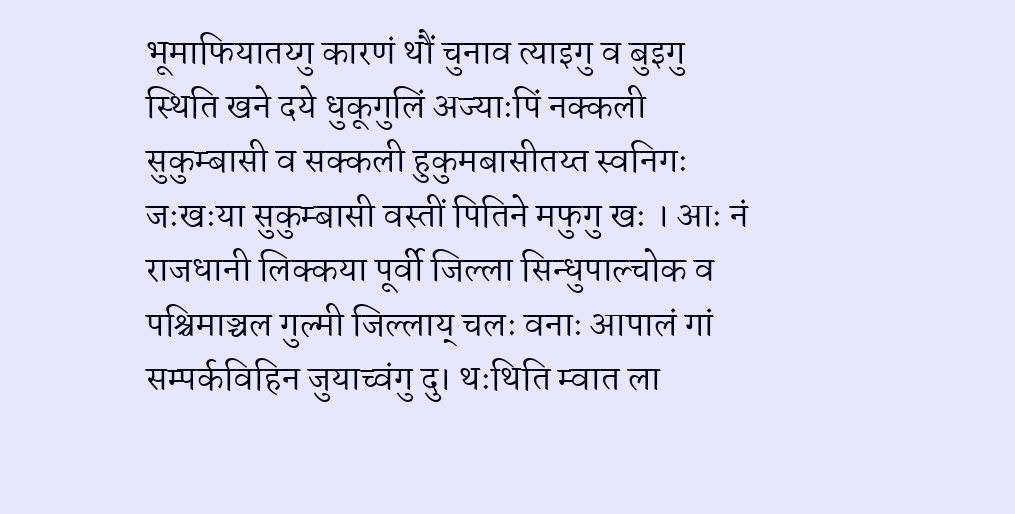भूमाफियातय्गु कारणं थौं चुनाव त्याइगु व बुइगु स्थिति खने दये धुकूगुलिं अज्याःपिं नक्कली सुकुम्बासी व सक्कली हुकुमबासीतय्त स्वनिगः जःखःया सुकुम्बासी वस्तीं पितिने मफुगु खः । आः नं राजधानी लिक्कया पूर्वी जिल्ला सिन्धुपाल्चोक व पश्चिमाञ्चल गुल्मी जिल्लाय् चलः वनाः आपालं गां सम्पर्कविहिन जुयाच्वंगु दु। थःथिति म्वात ला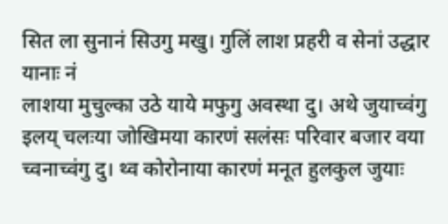सित ला सुनानं सिउगु मखु। गुलिं लाश प्रहरी व सेनां उद्धार यानाः नं
लाशया मुचुल्का उठे याये मफुगु अवस्था दु। अथे जुयाच्वंगु इलय् चलःया जोखिमया कारणं सलंसः परिवार बजार वया च्वनाच्वंगु दु। थ्व कोरोनाया कारणं मनूत हुलकुल जुयाः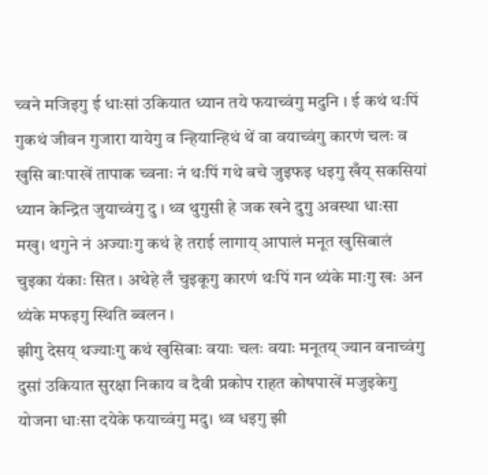च्वने मजिइगु ई धाःसां उकियात ध्यान तये फयाच्वंगु मदुनि । ई कथं थःपिं गुकथं जीवन गुजारा यायेगु व न्हियान्हिथं थें वा वयाच्वंगु कारणं चलः व खुसि बाःपाखें तापाक च्वनाः नं थःपिं गथे बचे जुइफइ धइगु खँय् सकसियां ध्यान केन्द्रित जुयाच्वंगु दु । थ्व थुगुसी हे जक खने दुगु अवस्था धाःसा मखु। थगुने नं अज्याःगु कथं हे तराई लागाय् आपालं मनूत खुसिबालं चुइका यंकाः सित । अथेहे लँ चुइकूगु कारणं थःपिं गन थ्यंके माःगु खः अन थ्यंके मफइगु स्थिति ब्वलन ।
झीगु देसय् थज्याःगु कथं खुसिबाः वयाः चलः वयाः मनूतय् ज्यान वनाच्वंगु दुसां उकियात सुरक्षा निकाय व दैवी प्रकोप राहत कोषपाखें मजुइकेगु योजना धाःसा दयेके फयाच्वंगु मदु। थ्व धइगु झी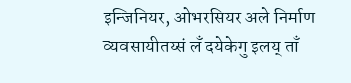इन्जिनियर, ओभरसियर अले निर्माण व्यवसायीतय्सं लँ दयेकेगु इलय् ताँ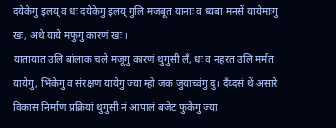दयेकेगु इलय् व धः दयेकेगु इलय् गुलि मजबूत यानाः व ध्यबा मनसें यायेमाःगु खः, अथे याये मफुगु कारणं खः ।
यातायात उलि बांलाक चले मजूगु कारणं थुगुसी लँ, धः व नहरत उलि मर्मत यायेगु, भिंकेगु व संरक्षण यायेगु ज्या म्हो जक जुयाच्वंगु दु। दँय्दसं थें असारे विकास निर्माण प्रक्रियां थुगुसी नं आपालं बजेट फुकेगु ज्या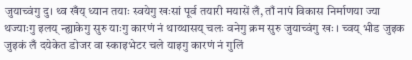जुयाच्वंगु दु। थ्व खँय् ध्यान तयाः स्वयेगु खःसां पूर्व तयारी मयासें लँ, ताँ नापं विकास निर्माणया ज्या थज्याःगु इलय् न्ह्याकेगु सुरु याःगु कारणं नं थाय्थासय् चलः वनेगु क्रम सुरु जुयाच्वंगु खः । च्वय् भीड जुइक जुइकं लँ दयेकेत डोजर वा स्काइभेटर चले याइगु कारणं नं गुलिं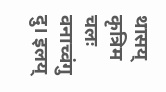थासय् कृत्रिम चलः वनाच्वंगु दु। इलय्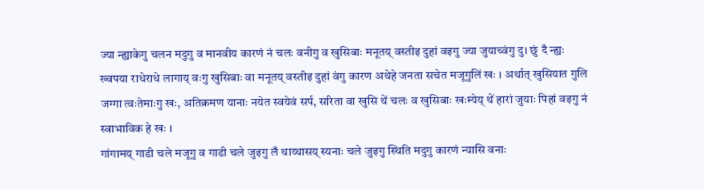ज्या न्ह्याकेगु चलन मदुगु व मानवीय कारणं नं चलः वनीगु व खुसिबाः मनूतय् वस्तीइ दुहां वइगु ज्या जुयाच्वंगु दु। छुं दँ न्ह्यः ख्वपया राधेराधे लागाय् वःगु खुसिबाः वा मनूतय् वस्तीइ दुहां वंगु कारण अथेहे जनता सचेत मजूगुलिं खः । अर्थात् खुसियात गुलि जग्गा त्वःतेमाःगु खः, अतिक्रमण यानाः नयेत स्वयेवं सर्प, सरिता वा खुसि थें चलः व खुसिबाः खःम्येय् थें हारां जुयाः पिहां वइगु नं स्वाभाविक हे खः ।
गांगामय् गाडी चले मजूगु व गाडी चले जुइगु लँ थाय्थासय् स्यनाः चले जुइगु स्थिति मदुगु कारणं न्यासि वनाः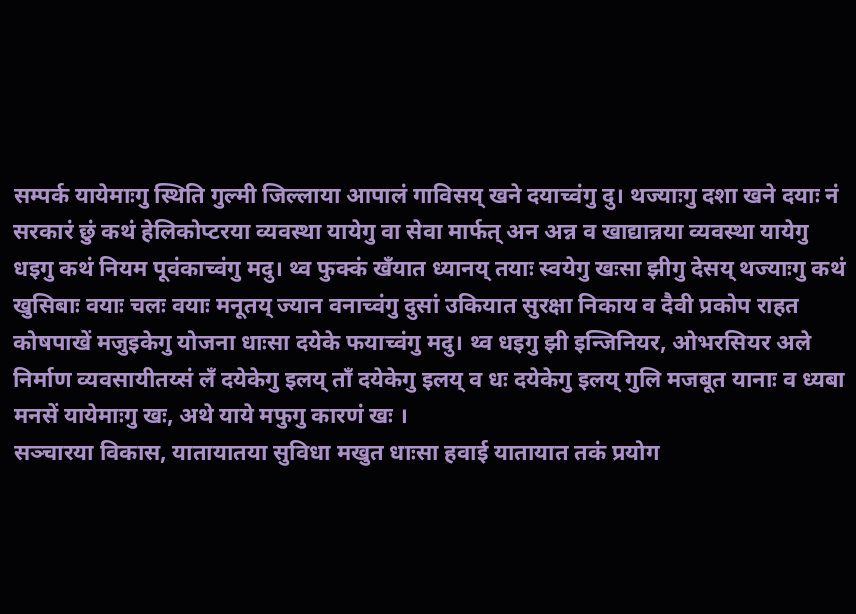सम्पर्क यायेमाःगु स्थिति गुल्मी जिल्लाया आपालं गाविसय् खने दयाच्वंगु दु। थज्याःगु दशा खने दयाः नं सरकारं छुं कथं हेलिकोप्टरया व्यवस्था यायेगु वा सेवा मार्फत् अन अन्न व खाद्यान्नया व्यवस्था यायेगु धइगु कथं नियम पूवंकाच्वंगु मदु। थ्व फुक्कं खँयात ध्यानय् तयाः स्वयेगु खःसा झीगु देसय् थज्याःगु कथं खुसिबाः वयाः चलः वयाः मनूतय् ज्यान वनाच्वंगु दुसां उकियात सुरक्षा निकाय व दैवी प्रकोप राहत कोषपाखें मजुइकेगु योजना धाःसा दयेके फयाच्वंगु मदु। थ्व धइगु झी इन्जिनियर, ओभरसियर अले निर्माण व्यवसायीतय्सं लँ दयेकेगु इलय् ताँ दयेकेगु इलय् व धः दयेकेगु इलय् गुलि मजबूत यानाः व ध्यबा मनसें यायेमाःगु खः, अथे याये मफुगु कारणं खः ।
सञ्चारया विकास, यातायातया सुविधा मखुत धाःसा हवाई यातायात तकं प्रयोग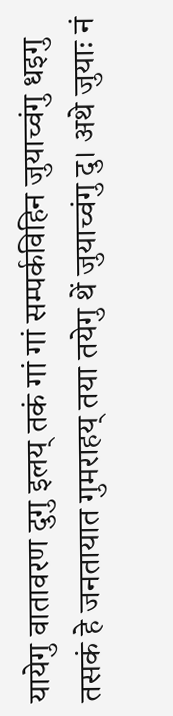यायेगु वातावरण दुगु इलय् तकं गां गां सम्पर्कविहिन जुयाच्वंगु धइगु तसकं हे जनतायात गुमराहय् तया तयेगु थें जुयाच्वंगु दु। अथे जुयाः नं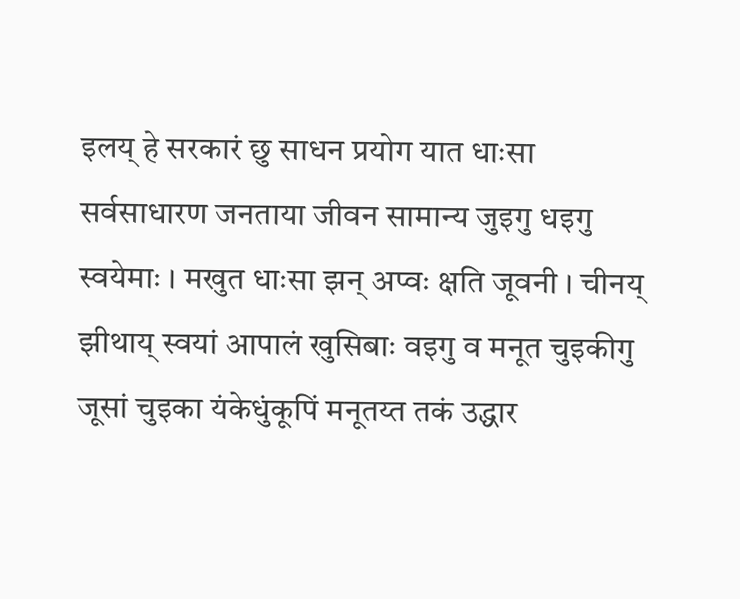इलय् हे सरकारं छु साधन प्रयोग यात धाःसा सर्वसाधारण जनताया जीवन सामान्य जुइगु धइगु स्वयेमाः । मखुत धाःसा झन् अप्वः क्षति जूवनी । चीनय् झीथाय् स्वयां आपालं खुसिबाः वइगु व मनूत चुइकीगु जूसां चुइका यंकेधुंकूपिं मनूतय्त तकं उद्धार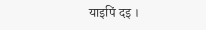याइपिं दइ ।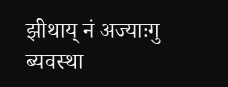झीथाय् नं अज्याःगु ब्यवस्था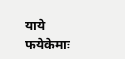याये फयेकेमाः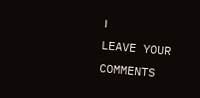।
LEAVE YOUR COMMENTS